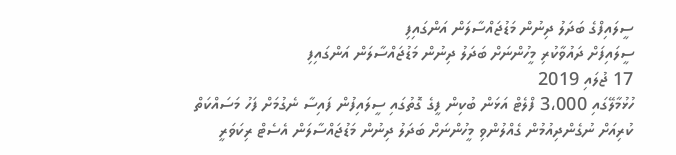ސީލައިފްގެ ބަދަލު ދިނުން މަޑުޖައްސާލަން އަންގައިފި
ސީލައިފަށް ދައުވާކުރި މީހުންނަށް ބަދަލު ދިނުން މަޑުޖައްސާލަން އަންގައިފި
17 ޖުލައި 2019
ހުޅުމާލޭގައި 3،000 ފްލެޓް އަޅަން ބުކިން ފީގެ ގޮތުގައި ސީލައިފުން ފައިސާ ނެގުމަށް ފަހު މަސައްކަތް ކުރިއަށް ނުގެންދިއުމުން ގެއްލުންވި މީހުންނަށް ބަދަލު ދިނުން މަޑުޖައްސާލަން އެސެޓް ރިކަވަރީ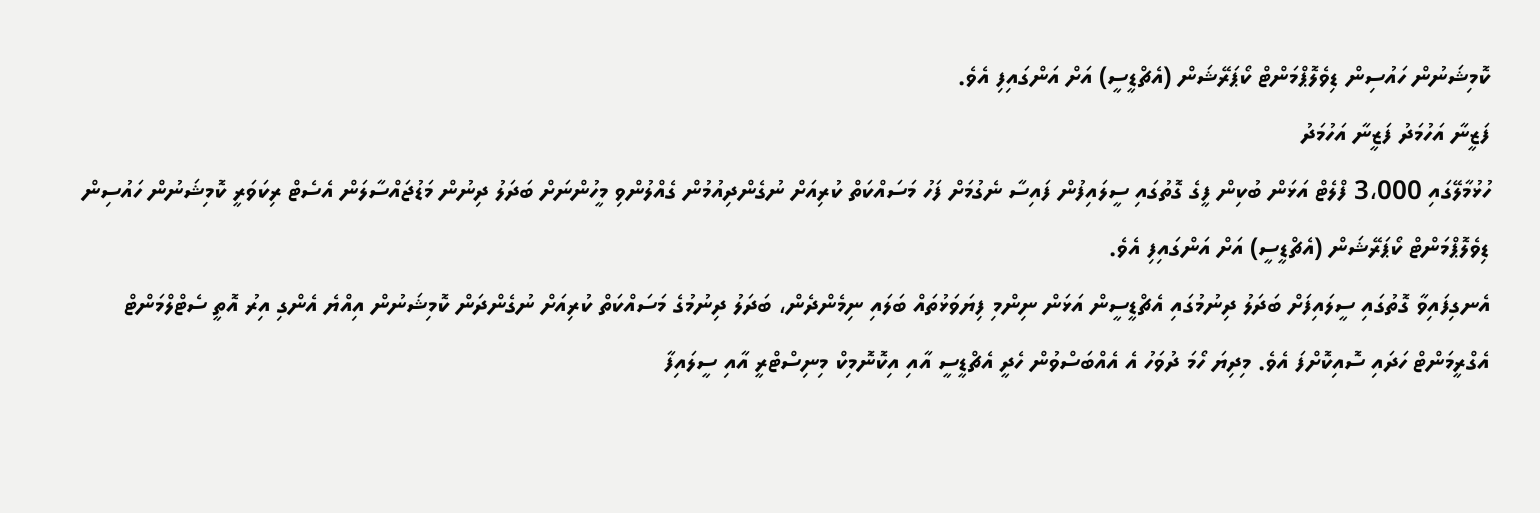ކޮމިޝަނުން ހައުސިން ޑިވެލޮޕްމަންޓް ކޯޕަރޭޝަން (އެޗްޑީސީ) އަށް އަންގައިފި އެވެ.
ފަޒީނާ އަހުމަދު ފަޒީނާ އަހުމަދު
ހުޅުމާލޭގައި 3،000 ފްލެޓް އަޅަން ބުކިން ފީގެ ގޮތުގައި ސީލައިފުން ފައިސާ ނެގުމަށް ފަހު މަސައްކަތް ކުރިއަށް ނުގެންދިއުމުން ގެއްލުންވި މީހުންނަށް ބަދަލު ދިނުން މަޑުޖައްސާލަން އެސެޓް ރިކަވަރީ ކޮމިޝަނުން ހައުސިން ޑިވެލޮޕްމަންޓް ކޯޕަރޭޝަން (އެޗްޑީސީ) އަށް އަންގައިފި އެވެ.
އެނގިފައިވާ ގޮތުގައި ސީލައިފަށް ބަދަލު ދިނުމުގައި އެޗްޑީސީން އަޅަން ނިންމި ފިޔަވަޅުތައް ބަލައި ނިމެންދެން، ބަދަލު ދިނުމުގެ މަސައްކަތް ކުރިއަށް ނުގެންދަން ކޮމިޝަނުން އިއްޔެ އެންގި އިރު އޮތީ ސެޓްލްމަންޓް އެގްރީމަންޓް ހަދައި ސޮއިކޮށްފަ އެވެ. މިދިޔަ ހޯމަ ދުވަހު އެ އެއްބަސްވުން ހެދީ އެޗްޑީސީ އާއި އިކޮނޮމިކް މިނިސްޓްރީ އާއި ސީލައިފާ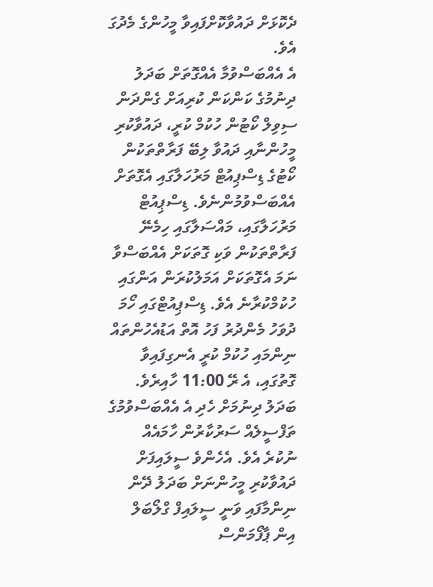ދެކޮޅަށް ދައުވާކޮށްފައިވާ މީހުންގެ މެދުގަ އެވެ.
އެ އެއްބަސްވުމާ އެއްގޮތަށް ބަދަލު ދިނުމުގެ ކަންކަން ކުރިއަށް ގެންދަން ސިވިލް ކޯޓުން ހުކުމް ކުރީ، ދައުވާކުރި މީހުންނާއި ދައުވާ ލިބޭ ފަރާތްތަކުން ކޯޓުގެ ޑިސްޕިއުޓް މަރުހަލާގައި އެގޮތަށް އެއްބަސްވުމުންނެވެ. ޑިސްޕިއުޓް މަރުހަލާގައި، މައްސަލާގައި ހިމެނޭ ފަރާތްތަކުން ވަކި ގޮތަކަށް އެއްބަސްވާ ނަމަ އެގޮތަކަށް އަމަލުކުރަން އަންގައި ހުކުމްކުރާނެ އެވެ. ޑިސްޕިއުޓްގައި ހޯމަ ދުވަހު މެންދުރު ފަހު އޮތް އަޑުއެހުންތައް ނިންމައި ހުކުމް ކުރީ އެނގިފައިވާ ގޮތުގައި، އެ ރޭ 11:00 ހާއިރެވެ.
ބަދަލު ދިނުމަށް ހެދި އެ އެއްބަސްވުމުގެ ތަފްސީލެއް ސަރުކާރުން ހާމައެއް ނުކުރެ އެވެ. އެހެންވެ ސީލައިފަށް ދައުވާކުރި މީހުންނަށް ބަދަލު ދޭން ނިންމާފައި ވަނީ ސީލައިފް ގްލޯބަލް އިން ޕާފޯމަންސް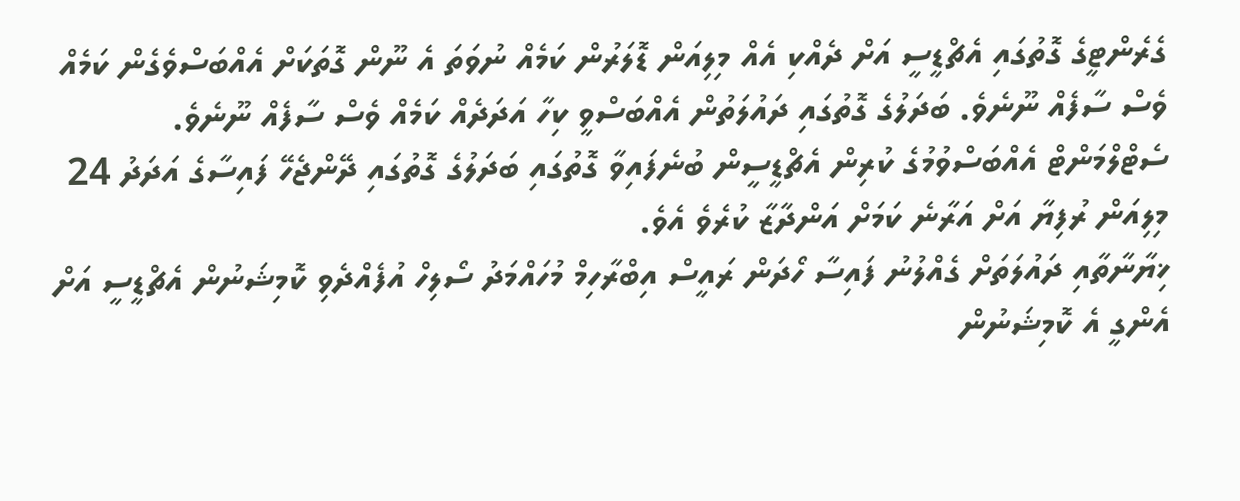ގެރެންޓީގެ ގޮތުގައި އެޗްޑީސީ އަށް ދެއްކި އެއް މިލިއަން ޑޮލަރުން ކަމެއް ނުވަތަ އެ ނޫން ގޮތަކަށް އެއްބަސްވެގެން ކަމެއް ވެސް ސާފެއް ނޫނެވެ. ބަދަލުގެ ގޮތުގައި ދައުލަތުން އެއްބަސްވީ ކިހާ އަދަދެއް ކަމެއް ވެސް ސާފެއް ނޫނެވެ.
ސެޓްލްމަންޓް އެއްބަސްވުމުގެ ކުރިން އެޗްޑީސީން ބުނެފައިވާ ގޮތުގައި ބަދަލުގެ ގޮތުގައި ދޭންޖެހޭ ފައިސާގެ އަދަދު 24 މިލިއަން ރުފިޔާ އަށް އަރާނެ ކަމަށް އަންދާޒާ ކުރެވެ އެވެ.
ޚިޔާނާތާއި ދައުލަތަށް ގެއްލުނު ފައިސާ ހޯދަން ރައީސް އިބްރާހިމް މުހައްމަދު ސޯލިހް އުފެއްދެވި ކޮމިޝަނުން އެޗްޑީސީ އަށް އެންގީ އެ ކޮމިޝަނުން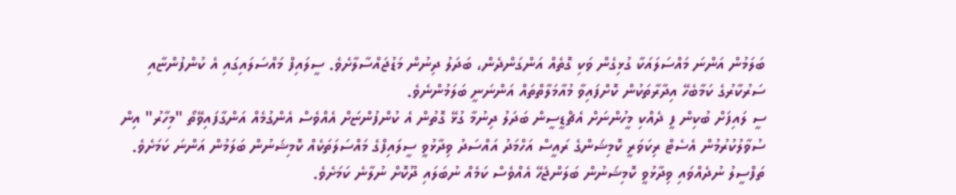ބަލަމުން އަންނަ މައްސަލައަކާ ގުޅިގެން ވަކި ގޮތެއް އަންގަންދެން، ބަދަލު ދިނުން މަޑުޖައްސާލާށެވެ. ސީލައިފް މައްސަލައިގައި އެ ކުންފުންޏާއި ސަރުކާރުގެ ކަމާބެހޭ އިދާރާތަކުން ކޮށްފައިވާ މުއާމަލާތްތައް އަންނަނީ ބަލަމުންނެވެ.
ސީ ލައިފަށް ބުކިން ފީ ދެއްކި މީހުންނަށް އެޗްޑީސީން ބަދަލު ދިނުމާ ގުޅޭ ގޮތުން އެ ކުންފުންޏަށް އެއްވެސް އެންގުމެއް އަންގާފައިވޭތޯ "މިހާރު" އިން ސުވާލުކުރުމުން އެސެޓް ރިކަވަރީ ކޮމިޝަންގެ ރައީސް އަހްމަދު އައްސަދު ވިދާޅުވީ ސީލައިފްގެ މައްސަލަތަކެއް ކޮމިޝަނުން ބަލަމުން އަންނަ ކަމަށެވެ. ތަފްސީލު ނުދެއްވައި ވިދާޅުވީ ކޮމިޝަނުން ބަލަންޖެހޭ އެއްވެސް ކަމެއް ނުބަލައި ދޫކޮށް ނުލާނެ ކަމަށެވެ.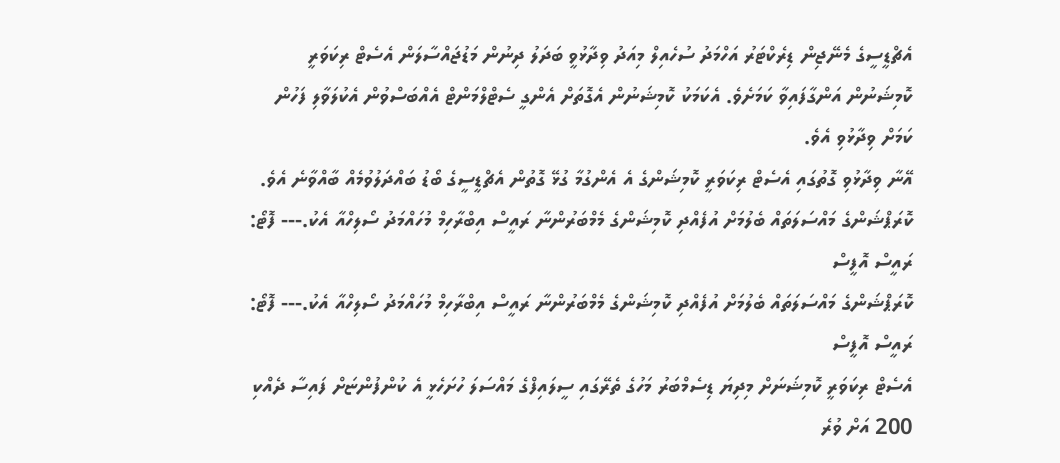އެޗްޑީސީގެ މެނޭޖިން ޑިރެކްޓަރު އަހްމަދު ސުހެއިލް މިއަދު ވިދާޅުވީ ބަދަލު ދިނުން މަޑުޖައްސާލަން އެސެޓް ރިކަވަރީ ކޮމިޝަނުން އަންގާފައިވާ ކަމަށެވެ. އެކަމަކު ކޮމިޝަނުން އެގޮތަށް އެންގީ ސެޓްލްމަންޓް އެއްބަސްވުން އެކުލަވާލި ފަހުން ކަމަށް ވިދާޅުވި އެވެ.
އޭނާ ވިދާޅުވި ގޮތުގައި އެސެޓް ރިކަވަރީ ކޮމިޝަންގެ އެ އެންގުމާ ގުޅޭ ގޮތުން އެޗްޑީސީގެ ބޯޑު ބައްދަލުވުމެއް ބާއްވާނެ އެވެ.
ކޮރަޕްޝަންގެ މައްސަލަތައް ބެލުމަށް އުފެއްދި ކޮމިޝަންގެ މެމްބަރުންނާ ރައީސް އިބްރާހިމް މުހައްމަދު ސޯލިހްއާ އެކު.--- ފޮޓޯ: ރައީސް އޮފީސް
ކޮރަޕްޝަންގެ މައްސަލަތައް ބެލުމަށް އުފެއްދި ކޮމިޝަންގެ މެމްބަރުންނާ ރައީސް އިބްރާހިމް މުހައްމަދު ސޯލިހްއާ އެކު.--- ފޮޓޯ: ރައީސް އޮފީސް
އެސެޓް ރިކަވަރީ ކޮމިޝަނަށް މިދިޔަ ޑިސެމްބަރު މަހުގެ ތެރޭގައި ސީލައިފްގެ މައްސަލަ ހުށަހެޅީ އެ ކުންފުންޏަށް ފައިސާ ދެއްކި 200 އަށް ވުރެ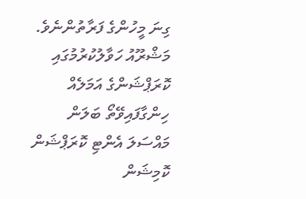ގިނަ މީހުންގެ ފަރާތުންނެވެ. މަޝްރޫއު ހަވާލުކުރުމުގައި ކޮރަޕްޝަންގެ އަމަލެއް ހިންގާފައިވޭތޯ ބަލަން މައްސަލަ އެންޓި ކޮރަޕްޝަން ކޮމިޝަން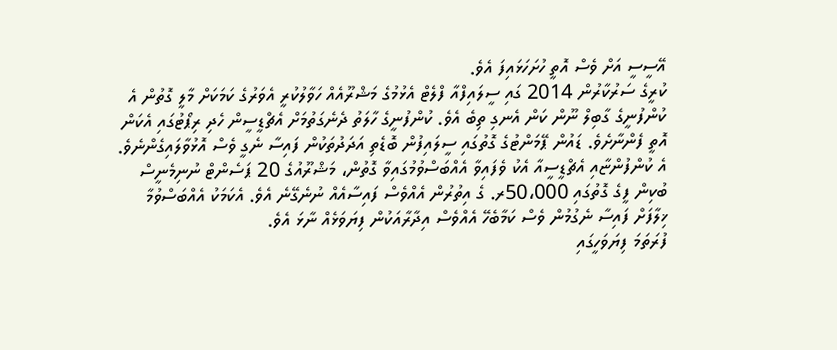އޭސީސީ އަށް ވެސް އޮތީ ހުށަހަޅައިފަ އެވެ.
ކުރީގެ ސަރުކާރުން 2014 ގައި ސީލައިފްއާ ފްލެޓް އެޅުމުގެ މަޝްރޫއެއް ހަވާލުކުރީ އެވަރުގެ ކަމަކަށް މާލީ ގޮތުން އެ ކުންފުނީގެ ގާބިލް ނޫން ކަން އެނގި ތިބެ އެވެ. ކުންފުނީގެ ހާލަތު ދެނެގަތުމަށް އެޗްޑީސީން ހެދި ރިޕޯޓުގައި އެކަން އޮތީ ފެންނާށެވެ. ޑައުން ޕޭމަންޓުގެ ގޮތުގައި ސީލައިފުން ބޮޑެތި އަދަދުތަކުން ފައިސާ ނެގީ ވެސް އޮޅުވާލައިގެންނެވެ.
އެ ކުންފުންޏާއި އެޗްޑީސީއާ އެކު ވެފައިވާ އެއްބަސްވުމުގައިވާ ގޮތުން، މަޝްރޫއުގެ 20 ޕަސެންޓް ނުނިމެނީސް ބުކިން ފީގެ ގޮތުގައި 50،000ރ. ގެ އިތުރުން އެއްވެސް ފައިސާއެއް ނުނެގޭނެ އެވެ. އެކަމަކު އެއްބަސްވުމާ ޚިލާފަށް ފައިސާ ނެގުމުން ވެސް ކަމާބެހޭ އެއްވެސް އިދާރާއަކުން ފިޔަވަޅެއް ނާޅަ އެވެ.
ފުރަތަމަ ފިޔަވަހީގައި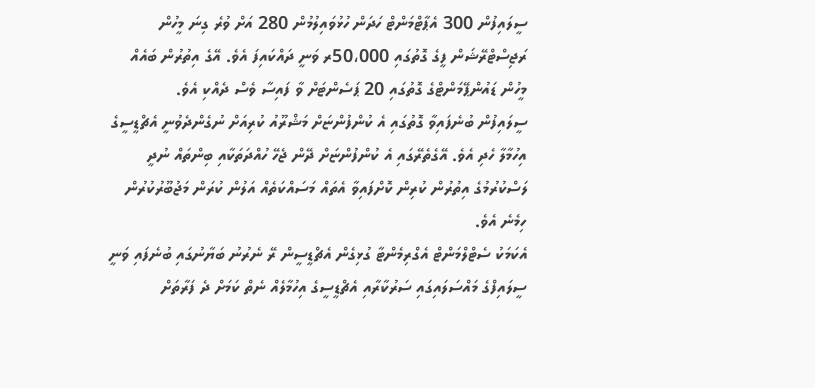ސީލައިފުން 300 އެޕާޓްމަންޓް ހަދަން ހުޅުވައިލުމުން 280 އަށް ވުރެ ގިނަ މީހުން ރަޖިސްޓްރޭޝަން ފީގެ ގޮތުގައި 50،000ރ ވަނީ ދައްކައިފަ އެވެ. އޭގެ އިތުރުން ބައެއް މީހުން ޑައުންޕޭމަންޓްގެ ގޮތުގައި 20 ޕަސެންޓަށް ވާ ފައިސާ ވެސް ދެއްކި އެވެ.
ސީލައިފުން ބުނެފައިވާ ގޮތުގައި އެ ކުންފުންޏަށް މަޝްރޫއު ކުރިއަށް ނުގެންދެވުނީ އެޗްޑީސީގެ އިހުމާލާ ހެދި އެވެ. އޭގެތެރޭގައި އެ ކުންފުންޏަށް ދޭން ޖެހޭ ހުއްދަތަކާއި ބިންތައް ނުދީ ލަސްކުރުމުގެ އިތުރުން ކުރިން ކޮށްފައިވާ އެތައް މަސައްކަތެއް އަލުން ކުރަން މަޖުބޫރުކުރުން ހިމެނެ އެވެ.
އެކަމަކު ސެޓްލްމަންޓް އެގްރިމެންޓާ ގުޅިގެން އެޗްޑީސީން ރޭ ނެރުނު ބަޔާނުގައި ބުނެފައި ވަނީ ސީލައިފްގެ މައްސަލައިގައި ސަރުކާރާއި އެޗްޑީސީގެ އިހުމާލެއް ނެތް ކަމަށް ދެ ފަރާތަށް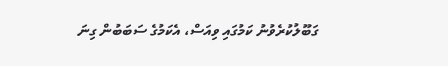ގަބޫލުކުރެވުނު ކަމުގައި ވިއަސް، އެކަމުގެ ސަބަބުން ގިނަ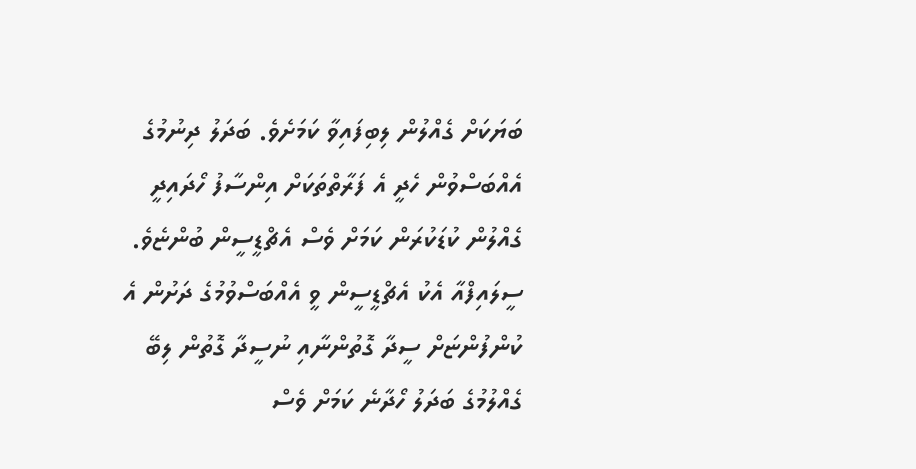ބަޔަކަށް ގެއްލުން ލިބިފައިވާ ކަމަށެވެ. ބަދަލު ދިނުމުގެ އެއްބަސްވުން ހެދީ އެ ފަރާތްތަކަށް އިންސާފު ހޯދައިދީ ގެއްލުން ކުޑަކުރަން ކަމަށް ވެސް އެޗްޑީސީން ބުންޏެވެ.
ސީލައިފްއާ އެކު އެޗްޑީސީން ވީ އެއްބަސްވުމުގެ ދަށުން އެ ކުންފުންޏަށް ސީދާ ގޮތުންނާއި ނުސީދާ ގޮތުން ލިބޭ ގެއްލުމުގެ ބަދަލު ހޯދާނެ ކަމަށް ވެސް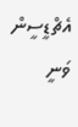އެޗްޑީސީން ވަނީ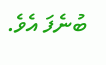ބުނެފަ އެވެ.